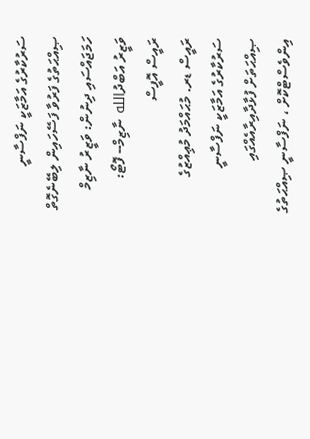ސަރުކާރުގެ އަމާޒަކީ ނަފްސާނީ ޞިއްޙަތުގެ ފަރުވާ ފަސޭހައިން ލިބޭނެގޮތް ހަމަޖައްސައި ދިނުން: ވަޒީރު ނާޒިމް
ވަޒީރު އަބްދުالله ނާޒިމް-- ފޮޓޯ: ރައީސް އޮފީސް
ރައީސް ޑރ. މުޙައްމަދު މުޢިއްޒުގެ ސަރުކާރުގެ އަމާޒަކީ ނަފްސާނީ ޞިއްޙަތަށް ފުޅާދާއިރާއެއްގައި އިންވެސްޓްކޮށް ، ނަފްސާނީ ޞިއްޙަތުގެ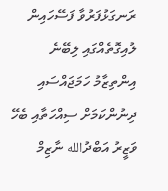ރަނގަޅުފަރުވާ ފަސޭހައިން ލުއިގޮތެއްގައި ލިބޭނެ އިންތިޒާމު ހަމަޖައްސައި ދިނުންކަމަށް ސިއްހަތާއި ބެހޭ ވަޒީރު އަބްދުالله ނާޒިމް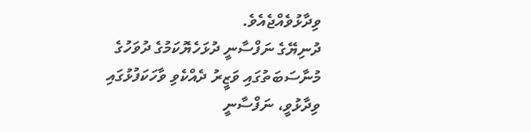ވިދާޅުވެއްޖެއެވެ.
ދުނިޔޭގެ ނަފްސާނީ ދުޅަހެޔޮކަމުގެ ދުވަހުގެ މުނާސަބަތުގައި ވަޒީރު ދެއްކެވި ވާހަކަފުޅުގައި ވިދާޅުވީ، ނަފްސާނީ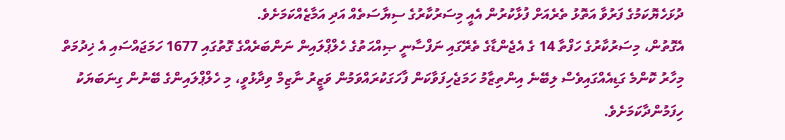ދުޅަހެޔޮކަމުގެ ފަރުވާ އަތޮޅު ތެރެއަށް ފުޅާކުރުން އެއީ މިސަރުކާރުގެ ސިޔާސަތެއް އަދި އަމާޒެއްކަމަށެވެ.
އެގޮތުން، މިސަރުކާރުގެ ހަފްތާ 14 ގެ އެޖެންޑާގެ ތެރޭގައި ނަފްސާނީ ޞިއްޙަތުގެ ހެލްޕްލައިން ނަންބަރެއްގެ ގޮތުގައި 1677 ހަމަޖައްސައި އެ ޚިދުމަތް މިހާރު ކޮންމެ ގަޑިއެއްގައިވެސް ލިބޭނެ އިންތިޒާމު ހަމަޖެހިފަވާކަން ފާހަގަކުރައްވަމުން ވަޒީރު ނާޒިމް ވިދާޅުވީ، މި ހެލްޕްލައިންގެ ބޭނުން ގިނަބަޔަކު ހިފަމުންދާކަމަށެވެ.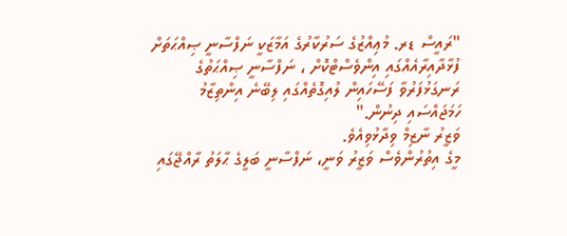"ރައީސް ޑރ. މުޢިއްޒުގެ ސަރުކާރުގެ އަމާޒަކީ ނަފްސާނީ ޞިއްޙަތަށް ފުޅާދާއިރާއެއްގައި އިންވެސްޓްކޮށް ، ނަފްސާނީ ޞިއްޙަތުގެ ރަނގަޅުފަރުވާ ފަސޭހައިން ލުއިގޮތެއްގައި ލިބޭނެ އިންތިޒާމު ހަމަޖައްސައި ދިނުން."
ވަޒީރު ނާޒިމް ވިދާޅުވިއެވެ.
މީގެ އިތުރުންވެސް ވަޒީރު ވަނީ، ނަފްސާނީ ބަލީގެ ޙާލަތު ރާއްޖޭގައި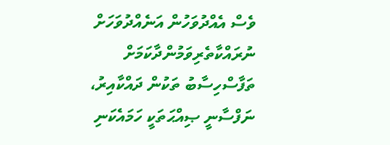ވެސް އެއްދުވަހުން އަނެއްދުވަހަށް ނުރައްކާތެރިވަމުންދާކަމަށް  ތަފާސްހިސާބު ތަކުން ދައްކާއިރު، ނަފްސާނީ ޞިއްޙަތަކީ ހަމައެކަނި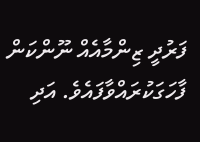ފަރުދީ ޒިންމާއެއް ނޫންކަން ފާހަގަކުރައްވާފައެވެ. އަދި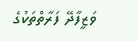ވަޒީފާދޭ ފަރާތްތަކުގެ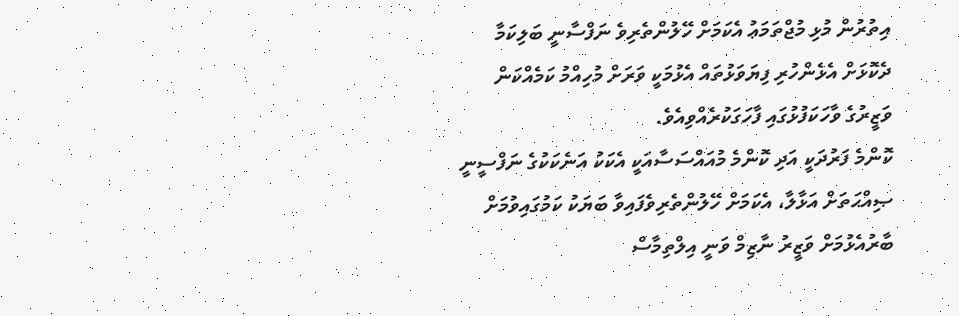އިތުރުން މުޅި މުޖްތަމަޢު އެކަމަށް ހޭލުންތެރިވެ ނަފްސާނީ ބަލިކަމާ ދެކޮޅަށް އެޅެންހުރި ފިޔަވަޅުތައް އެޅުމަކީ ވަރަށް މުހިއްމު ކަމެއްކަން ވަޒީރުގެ ވާހަކަފުޅުގައި ފާހަގަކުރެއްވިއެވެ.
ކޮންމެ ފަރުދަކީ އަދި ކޮންމެ މުއައްސަސާއަކީ އެކަކު އަނެކަކުގެ ނަފްސީނީ ޞިއްޙަތަށް އަޅާލާ، އެކަމަށް ހޭލުންތެރިވެފައިވާ ބަޔަކު ކަމުގައިވުމަށް ބާރުއެޅުމަށް ވަޒީރު ނާޒިމް ވަނީ އިލްތިމާސް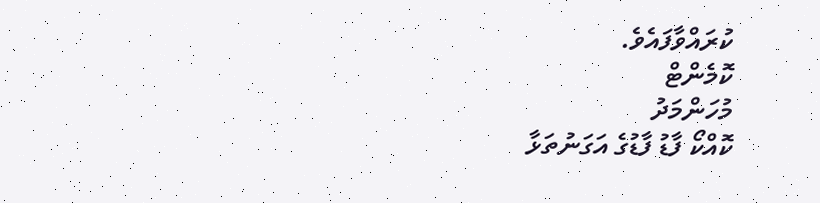ކުރައްވާފައެވެ.
ކޮމެންޓް
މުހަންމަދު
ކޮއްކޯ ފާޑު ފާޑުގެ އަގަނުތަޅާ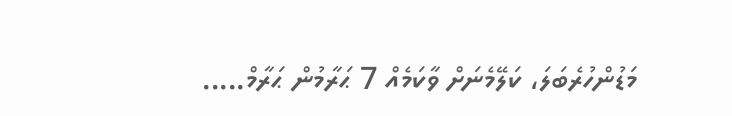މަޑުންހުރެބަލަ، ކަލޭމެނަށް ވާކަމެއް 7 ޙަރާމުން ޙަރާމް.....